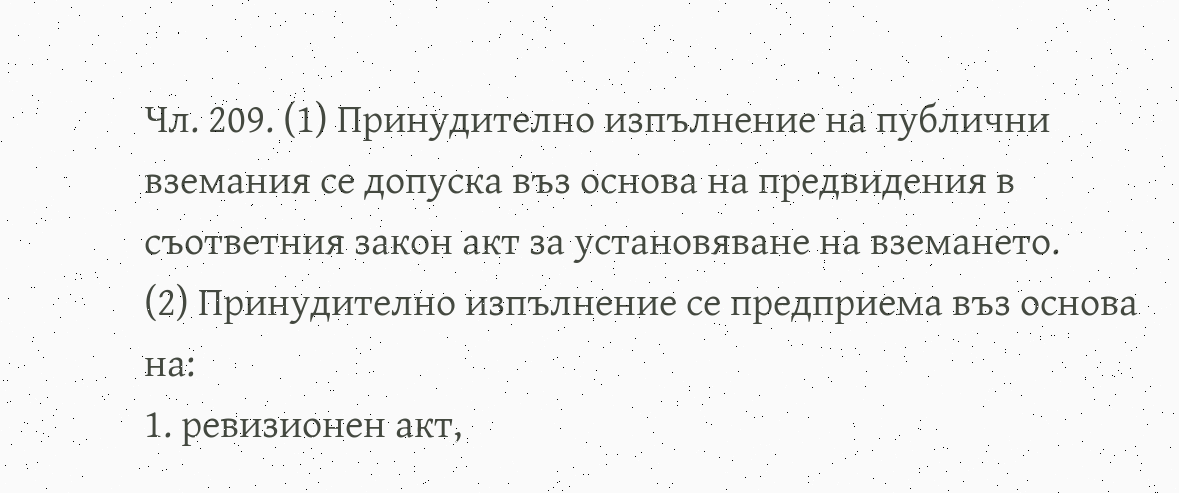Чл. 209. (1) Принудително изпълнение на публични вземания се допуска въз основа на предвидения в съответния закон акт за установяване на вземането.
(2) Принудително изпълнение се предприема въз основа на:
1. ревизионен акт,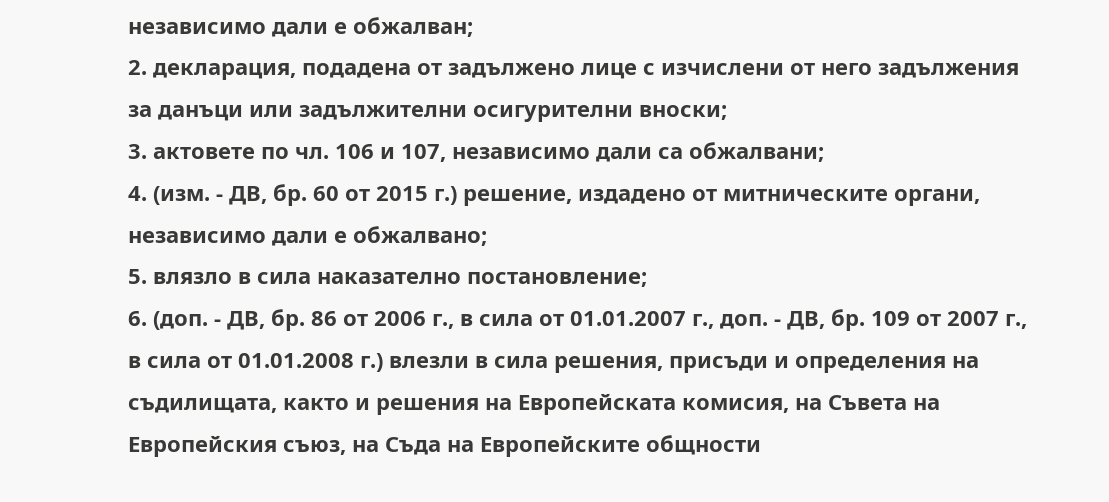независимо дали е обжалван;
2. декларация, подадена от задължено лице с изчислени от него задължения за данъци или задължителни осигурителни вноски;
3. актовете по чл. 106 и 107, независимо дали са обжалвани;
4. (изм. - ДВ, бр. 60 от 2015 г.) решение, издадено от митническите органи, независимо дали е обжалвано;
5. влязло в сила наказателно постановление;
6. (доп. - ДВ, бр. 86 от 2006 г., в сила от 01.01.2007 г., доп. - ДВ, бр. 109 от 2007 г., в сила от 01.01.2008 г.) влезли в сила решения, присъди и определения на съдилищата, както и решения на Европейската комисия, на Съвета на Европейския съюз, на Съда на Европейските общности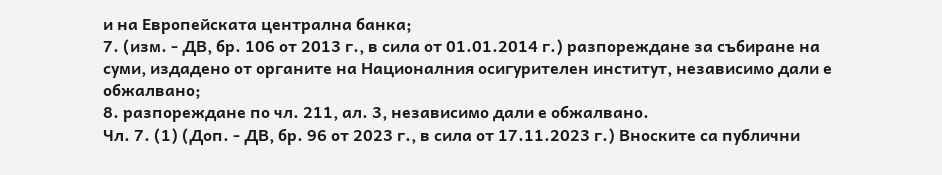и на Европейската централна банка;
7. (изм. - ДВ, бр. 106 от 2013 г., в сила от 01.01.2014 г.) разпореждане за събиране на суми, издадено от органите на Националния осигурителен институт, независимо дали е обжалвано;
8. разпореждане по чл. 211, ал. 3, независимо дали е обжалвано.
Чл. 7. (1) (Доп. - ДВ, бр. 96 от 2023 г., в сила от 17.11.2023 г.) Вноските са публични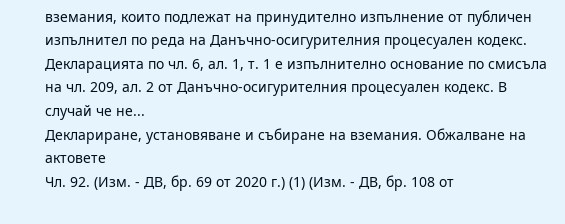вземания, които подлежат на принудително изпълнение от публичен изпълнител по реда на Данъчно-осигурителния процесуален кодекс. Декларацията по чл. 6, ал. 1, т. 1 е изпълнително основание по смисъла на чл. 209, ал. 2 от Данъчно-осигурителния процесуален кодекс. В случай че не...
Деклариране, установяване и събиране на вземания. Обжалване на актовете
Чл. 92. (Изм. - ДВ, бр. 69 от 2020 г.) (1) (Изм. - ДВ, бр. 108 от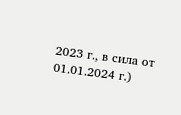2023 г., в сила от 01.01.2024 г.)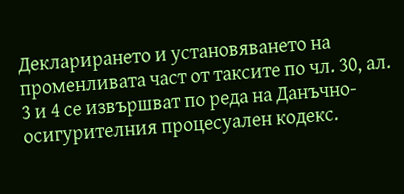Декларирането и установяването на променливата част от таксите по чл. 30, ал. 3 и 4 се извършват по реда на Данъчно-осигурителния процесуален кодекс.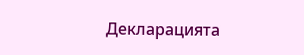Декларацията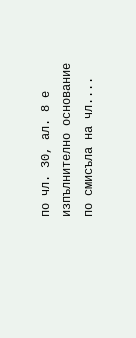по чл. 30, ал. 8 е изпълнително основание по смисъла на чл....